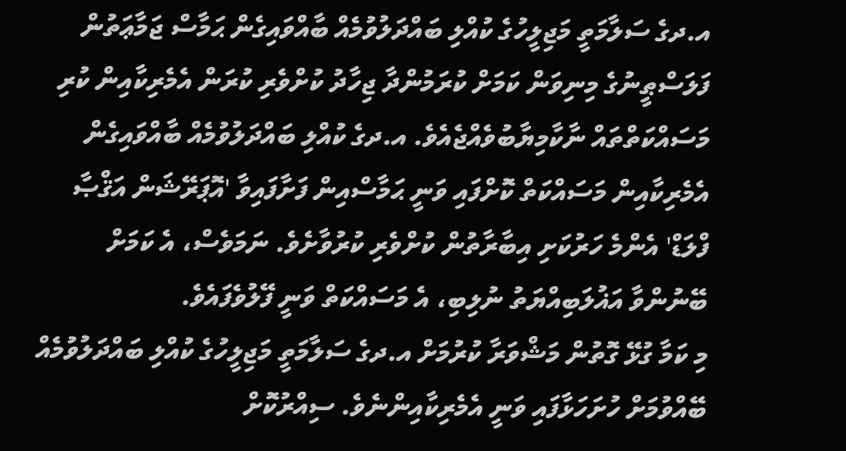އ.ދގެ ސަލާމަތީ މަޖިލީހުގެ ކުއްލި ބައްދަލުވުމެއް ބާއްވައިގެން ޙަމާސް ޖަމާޢަތުން ފަލަސްޠީނުގެ މިނިވަން ކަމަށް ކުރަމުންދާ ޖިހާދު ކުށްވެރި ކުރަން އެމެރިކާއިން ކުރި މަސައްކަތްތައް ނާކާމިޔާބުވެއްޖެއެވެ. އ.ދގެ ކުއްލި ބައްދަލުވުމެއް ބާއްވައިގެން އެމެރިކާއިން މަސައްކަތް ކޮށްފައި ވަނީ ޙަމާސްއިން ފަށާފައިވާ 'އޮޕަރޭޝަން އަޤްޞާ ފްލަޑް' އެންމެ ހަރުކަށި އިބާރާތުން ކުށްވެރި ކުރުވާށެވެ. ނަމަވެސް، އެ ކަމަށް ބޭނުންވާ އަޣުލަބިއްޔަތު ނުލިބި، އެ މަސައްކަތް ވަނީ ފޭލުވެފައެވެ.
މި ކަމާ ގުޅޭ ގޮތުން މަޝްވަރާ ކުރުމަށް އ.ދގެ ސަލާމަތީ މަޖިލީހުގެ ކުއްލި ބައްދަލުވުމެއް ބޭއްވުމަށް ހުށަހަޅާފައި ވަނީ އެމެރިކާއިންނެވެ. ސިއްރުކޮށް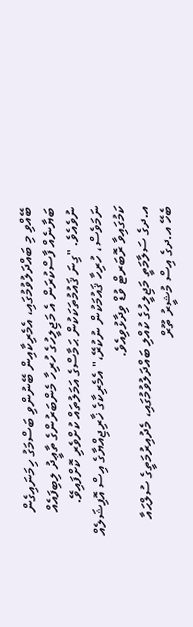ބޭއްވި މި ބައްދަލުވުމުގައި، އެމެރިކާއިން ބޭނުންވި ބަސްމަގު ހިމަނައިގެން ބަޔާނެއް ފާސްކުރަން އެ މަޖިލީހުގެ ހުރިހާ މެންބަރުންގެ ތާޢީދު ލިބިފައެއް ނުވެއެވެ. "ގިނަ ޤައުމުތަކަކުން ޙަމާސްގެ އަމަލުތައް ކުށްވެރި ކޮށްފައިވޭ. ނަމަވެސް، ހުރިހާ ޤައުމަކުން ނުކުރޭ،" އެމެރިކާގެ ޚާރިޖިއްޔާގެ އިސް އޮފިޝަލެއް ކަމުގައިވާ ރޮބަރޓް ވުޑް ވިދާޅުވިއެވެ.
އ.ދގެ ސަލާމަތީ މަޖިލީހުގެ ކުއްލި ބައްދަލުވުމުގައި، މެދުއިރުމަތީގެ ސުލްޙައާ ބެހޭ އ.ދގެ އިސް މުޝީރު ތޫރް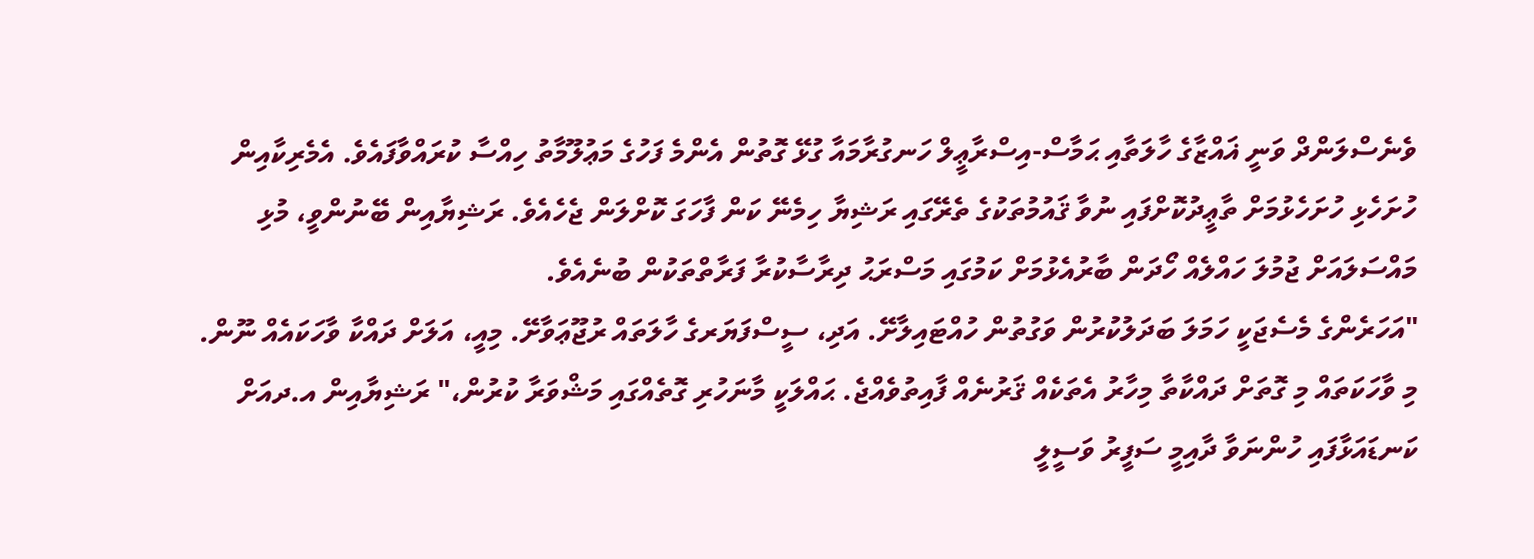ވެނެސްލަންދް ވަނީ ޣައްޒާގެ ހާލަތާއި ޙަމާސް-އިސްރާޢީލް ހަނގުރާމައާ ގުޅޭ ގޮތުން އެންމެ ފަހުގެ މަޢުލޫމާތު ހިއްސާ ކުރައްވާފައެވެ. އެމެރިކާއިން ހުށަހެޅި ހުށަހެޅުމަށް ތާޢީދުކޮށްފައި ނުވާ ޤައުމުތަކުގެ ތެރޭގައި ރަޝިޔާ ހިމެނޭ ކަން ފާހަގަ ކޮށްލަން ޖެހެއެވެ. ރަޝިޔާއިން ބޭނުންވީ، މުޅި މައްސަލައަށް ޖުމުލަ ހައްލެއް ހޯދަން ބާރުއެޅުމަށް ކަމުގައި މަސްރަޙު ދިރާސާކުރާ ފަރާތްތަކުން ބުނެއެވެ.
"އަހަރެންގެ މެސެޖަކީ ހަމަލަ ބަދަލުކުރުން ވަގުތުން ހުއްޓައިލާށޭ. އަދި، ސީސްފަޔަރގެ ހާލަތައް ރުޖޫޢަވާށޭ. މިއީ، އަލަށް ދައްކާ ވާހަކައެއް ނޫން. މި ވާހަކަތައް މި ގޮތަށް ދައްކާތާ މިހާރު އެތަކެއް ޤަރުނެއް ފާއިތުވެއްޖެ. ޙައްލަކީ މާނަހުރި ގޮތެއްގައި މަޝްވަރާ ކުރުން،" ރަޝިޔާއިން އ.ދއަށް ކަނޑައަޅާފައި ހުންނަވާ ދާއިމީ ސަފީރު ވަސީލީ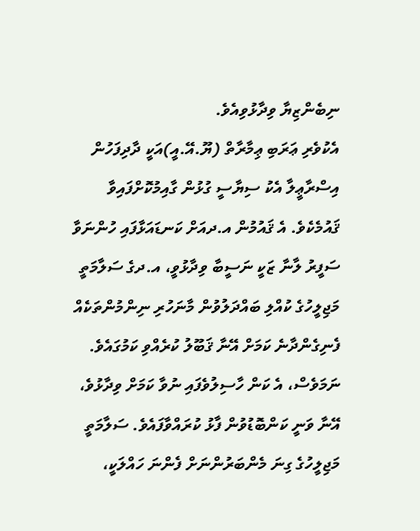ނިބެންޒިޔާ ވިދާޅުވިއެވެ.
އެކުވެރި ޢަރަބި ޢިމާރާތް (ޔޫ.އޭ.އީ)އަކީ ދާދިފަހުން އިސްރާޢީލާ އެކު ސިޔާސީ ގުޅުން ގާއިމުކޮށްފައިވާ ޤައުމެކެވެ. އެ ޤައުމުން އ.ދއަށް ކަނޑައަޅާފައި ހުންނަވާ ސަފީރު ލާނާ ޒަކީ ނަސީބާ ވިދާޅުވީ، އ.ދގެ ސަލާމަތީ މަޖިލީހުގެ ކުއްލި ބައްދަލުވުން މާނަހުރި ނިންމުންތަކެއް ފެނިގެންދާނެ ކަމަށް އޭނާ ޤަބޫލު ކުރެއްވި ކަމުގައެވެ. ނަމަވެސް، އެ ކަން ހާސިލުވެފައި ނުވާ ކަމަށް ވިދާޅުވެ، އޭނާ ވަނީ ކަންބޮޑުވުން ފާޅު ކުރައްވާފައެވެ. ސަލާމަތީ މަޖިލީހުގެ ގިނަ މެންބަރުންނަށް ފެންނަ ހައްލަކީ،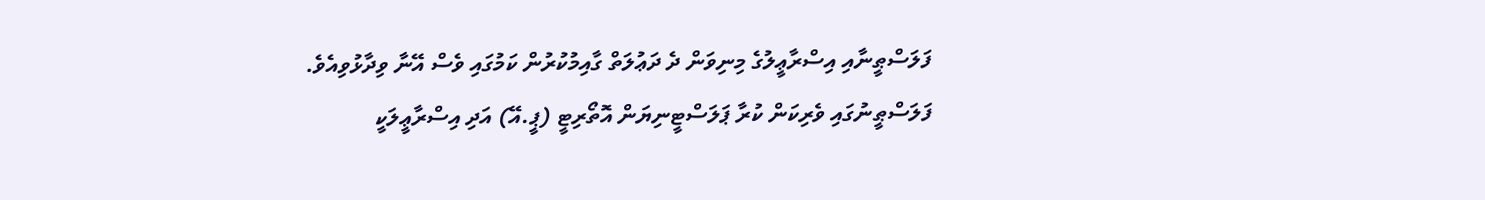ފަލަސްޠީނާއި އިސްރާޢީލުގެ މިނިވަން ދެ ދަޢުލަތް ގާއިމުކުރުން ކަމުގައި ވެސް އޭނާ ވިދާޅުވިއެވެ.
ފަލަސްޠީނުގައި ވެރިކަން ކުރާ ޕަލަސްޓީނިޔަން އޮތޯރިޓީ (ޕީ.އޭ) އަދި އިސްރާޢީލަކީ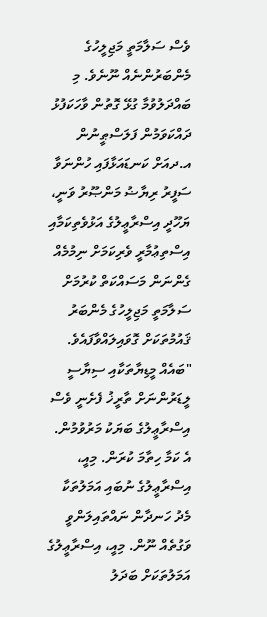ވެސް ސަލާމަތީ މަޖިލީހުގެ މެންބަރުންނެއް ނޫނެވެ. މި ބައްދަލުވުމާ ގުޅޭ ގޮތުން ވާހަކަފުޅު ދައްކަވަމުން ފަލަސްޠީނުން އ.ދއަށް ކަނޑައަޅާފައި ހުންނަވާ ސަފީރު ރިޔާޟު މަންޞޫރު ވަނީ، ޔަހޫދީ އިސްރާޢީލުގެ އަޅުވެތިކަމާއި އިސްތިޢުމާރީ ވެރިކަމަށް ނިމުމެއް ގެންނަން މަސައްކަތް ކުރުމަށް ސަލާމަތީ މަޖިލީހުގެ މެންބަރު ޤައުމުތަކަށް ގޮވައިލައްވާފައެވެ.
"ބައެއް މީޑިޔާތަކާއި ސިޔާސީ ލީޑަރުންނަށް ތާރީޚު ފެށެނީ ވެސް އިސްރާޢީލުގެ ބަޔަކު މަރުވުމުން. އެ ކަމާ ހިތާމަ ކުރަން. މިއީ، އިސްރާޢީލުގެ ނުބައި އަމަލުތަކާ މެދު ހަނދާން ނައްތައިލަންވީ ވަގުތެއް ނޫން. މިއީ، އިސްރާޢީލުގެ އަމަލުތަކަށް ބަދަލު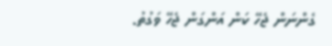ގެންނަން ޖެހޭ ކަން އަންގަން ޖެހޭ ވަގުތު.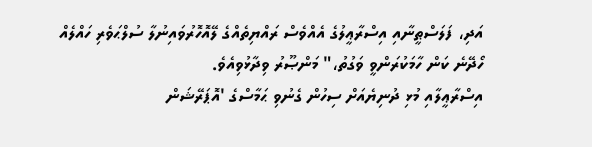އަދި، ފަލަސްޠީނާއި އިސްރާޢީލުގެ އެއްވެސް ރައްޔިތެއްގެ ލޭއޮހޮރުވައިނުލާ ސުލްޙަވެރި ހައްލެއް ހޯދޭނެ ކަން ހާމަކުރަންވީ ވަގުތު،" މަންޞޫރު ވިދާޅުވިއެވެ.
އިސްރާޢީލާއި މުޅި ދުނިޔެއަށް ސިހުން ގެނުވި ޙަމާސްގެ 'އޮޕަރޭޝަން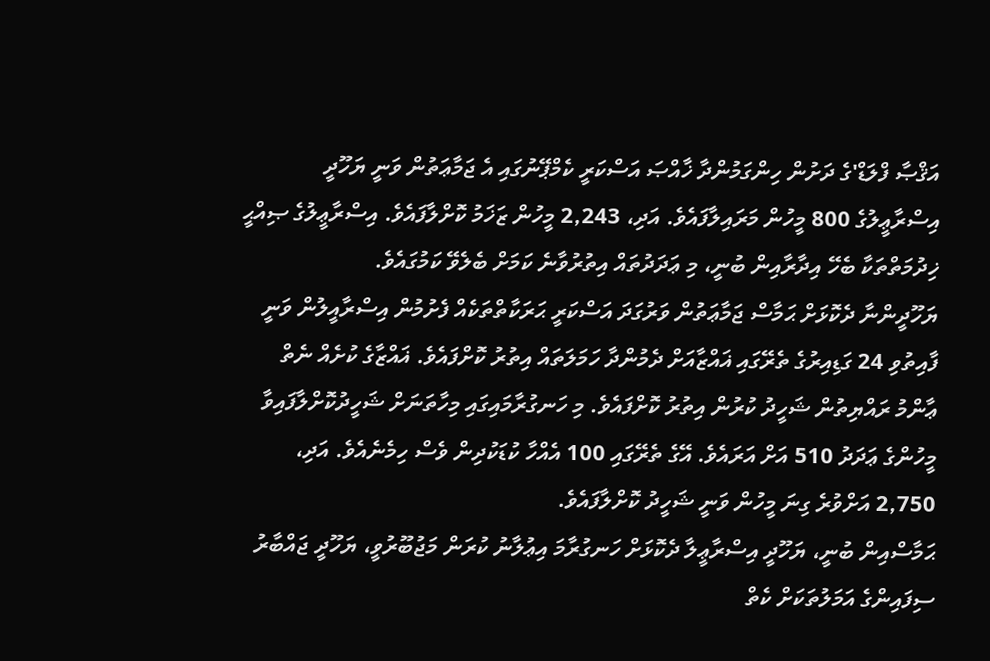އަޤްޞާ ފްލަޑް'ގެ ދަށުން ހިންގަމުންދާ ޚާއްޞަ އަސްކަރީ ކެމްޕޭނުގައި އެ ޖަމާޢަތުން ވަނީ ޔަހޫދީ އިސްރާޢީލުގެ 800 މީހުން މަރައިލާފައެވެ. އަދި، 2,243 މީހުން ޒަޚަމު ކޮށްލާފައެވެ. އިސްރާޢީލުގެ ޞިއްޙީ ޚިދުމަތްތަކާ ބެހޭ އިދާރާއިން ބުނީ، މި ޢަދަދުތައް އިތުރުވާނެ ކަމަށް ބެލެވޭ ކަމުގައެވެ.
ޔަހޫދީންނާ ދެކޮޅަށް ޙަމާސް ޖަމާޢަތުން ވަރުގަދަ އަސްކަރީ ޙަރަކާތްތަކެއް ފެށުމުން އިސްރާއީލުން ވަނީ ފާއިތުވި 24 ގަޑިއިރުގެ ތެރޭގައި ޣައްޒާއަށް ދެމުންދާ ހަމަލަތައް އިތުރު ކޮށްފައެވެ. ޣައްޒާގެ ކުށެއް ނެތް ޢާންމު ރައްޔިތުން ޝަހީދު ކުރުން އިތުރު ކޮށްފައެވެ. މި ހަނގުރާމައިގައި މިހާތަނަށް ޝަހީދުކޮށްލާފައިވާ މީހުންގެ ޢަދަދު 510 އަށް އަރައެވެ. އޭގެ ތެރޭގައި 100 އެއްހާ ކުޑަކުދިން ވެސް ހިމެނެއެވެ. އަދި، 2,750 އަށްވުރެ ގިނަ މީހުން ވަނީ ޝަހީދު ކޮށްލާފައެވެ.
ޙަމާސްއިން ބުނީ، ޔަހޫދީ އިސްރާޢީލާ ދެކޮޅަށް ހަނގުރާމަ އިޢުލާނު ކުރަން މަޖުބޫރުވީ، ޔަހޫދީ ޖައްބާރު ސިފައިންގެ އަމަލުތަކަށް ކެތް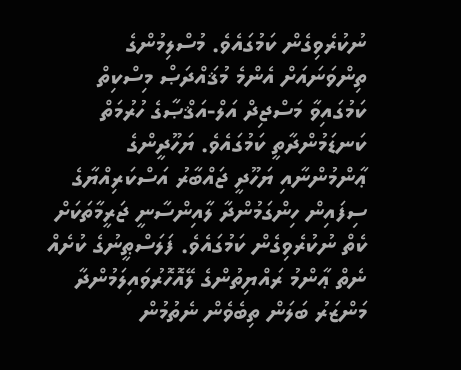ނުކުރެވިގެން ކަމުގައެވެ. މުސްލިމުންގެ ތިންވަނައަށް އެންމެ މުޤައްދަޞް މިސްކިތް ކަމުގައިވާ މަސްޖިދް އަލް-އަޤްޞާގެ ހުރުމަތް ކަނޑަމުންދާތީ ކަމުގައެވެ. ޔަހޫދީންގެ ޢާންމުންނާއި ޔަހޫދީ ޖައްބާރު އަސްކަރިއްޔާގެ ސިފައިން ހިންގަމުންދާ ލާއިންސާނީ ޖަރީމާތަކަށް ކެތް ނުކުރެވިގެން ކަމުގައެވެ. ފަލަސްޠީނުގެ ކުށެއް ނެތް ޢާންމު ރައްޔިތުންގެ ލޭއޮހޮރުވައިލަމުންދާ މަންޒަރު ބަލަން ތިބެވެން ނެތުމުން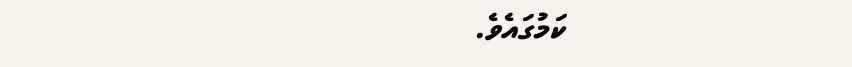ކަމުގައެވެ.